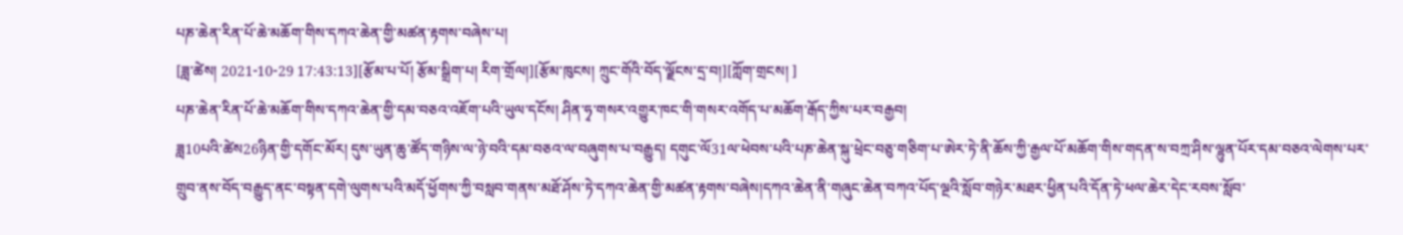པཎ་ཆེན་རིན་པོ་ཆེ་མཆོག་གིས་དཀའ་ཆེན་གྱི་མཚན་རྟགས་བཞེས་པ།
[ཟླ་ཚེས། 2021-10-29 17:43:13][རྩོམ་པ་པོ། རྩོམ་སྒྲིག་པ། རིག་གྲོལ།][རྩོམ་ཁུངས། ཀྲུང་གོའི་བོད་ལྗོངས་དྲ་བ།][ཀློག་གྲངས། ]
པཎ་ཆེན་རིན་པོ་ཆེ་མཆོག་གིས་དཀའ་ཆེན་གྱི་དམ་བཅའ་འཇོག་པའི་ཡུལ་དངོས། ཤིན་ཧྭ་གསར་འགྱུར་ཁང་གི་གསར་འགོད་པ་མཆོག་རྒོད་ཀྱིས་པར་བརྒྱབ།
ཟླ10པའི་ཚེས26ཉིན་གྱི་དགོང་མོར། དུས་ཡུན་ཆུ་ཚོད་གཉིས་ལ་ཉེ་བའི་དམ་བཅའ་ལ་བཞུགས་པ་བརྒྱུད། དགུང་ལོ31ལ་ཕེབས་པའི་པཎ་ཆེན་སྐུ་ཕྲེང་བཅུ་གཅིག་པ་ཨེར་ཏེ་ནི་ཆོས་ཀྱི་རྒྱལ་པོ་མཆོག་གིས་གདན་ས་བཀྲ་ཤིས་ལྷུན་པོར་དམ་བཅའ་ལེགས་པར་གྲུབ་ནས་བོད་བརྒྱུད་ནང་བསྟན་དགེ་ལུགས་པའི་མདོ་ཕྱོགས་ཀྱི་བསླབ་གནས་མཐོ་ཤོས་ཏེ་དཀའ་ཆེན་གྱི་མཚན་རྟགས་བཞེས།དཀའ་ཆེན་ནི་གཞུང་ཆེན་བཀའ་པོད་ལྔའི་སློབ་གཉེར་མཐར་ཕྱིན་པའི་དོན་ཏེ་ཕལ་ཆེར་དེང་རབས་སློབ་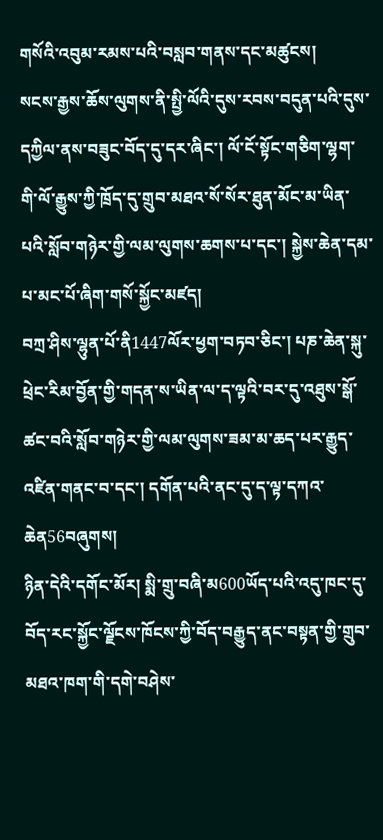གསོའི་འབུམ་རམས་པའི་བསླབ་གནས་དང་མཚུངས།
སངས་རྒྱས་ཆོས་ལུགས་ནི་སྤྱི་ལོའི་དུས་རབས་བདུན་པའི་དུས་དཀྱིལ་ནས་བཟུང་བོད་དུ་དར་ཞིང་། ལོ་ངོ་སྟོང་གཅིག་ལྷག་གི་ལོ་རྒྱུས་ཀྱི་ཁྲོད་དུ་གྲུབ་མཐའ་སོ་སོར་ཐུན་མོང་མ་ཡིན་པའི་སློབ་གཉེར་གྱི་ལམ་ལུགས་ཆགས་པ་དང་། སྐྱེས་ཆེན་དམ་པ་མང་པོ་ཞིག་གསོ་སྐྱོང་མཛད།
བཀྲ་ཤིས་ལྷུན་པོ་ནི1447ལོར་ཕྱག་བཏབ་ཅིང་། པཎ་ཆེན་སྐུ་ཕྲེང་རིམ་བྱོན་གྱི་གདན་ས་ཡིན་ལ་ད་ལྟའི་བར་དུ་འཐུས་སྒོ་ཚང་བའི་སློབ་གཉེར་གྱི་ལམ་ལུགས་ཟམ་མ་ཆད་པར་རྒྱུད་འཛིན་གནང་བ་དང་། དགོན་པའི་ནང་དུ་ད་ལྟ་དཀའ་ཆེན56བཞུགས།
ཉིན་དེའི་དགོང་མོར། སྨི་གྲུ་བཞི་མ600ཡོད་པའི་འདུ་ཁང་དུ་བོད་རང་སྐྱོང་ལྗོངས་ཁོངས་ཀྱི་བོད་བརྒྱུད་ནང་བསྟན་གྱི་གྲུབ་མཐའ་ཁག་གི་དགེ་བཤེས་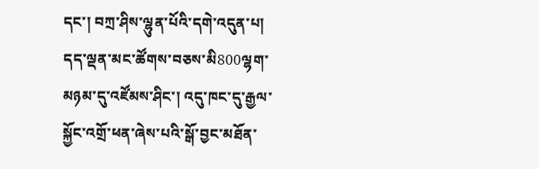དང་། བཀྲ་ཤིས་ལྷུན་པོའི་དགེ་འདུན་པ། དད་ལྡན་མང་ཚོགས་བཅས་མི800ལྷག་མཉམ་དུ་འཛོམས་ཤིང་། འདུ་ཁང་དུ་རྒྱལ་སྐྱོང་འགྲོ་ཕན་ཞེས་པའི་སྒོ་བྱང་མཐོན་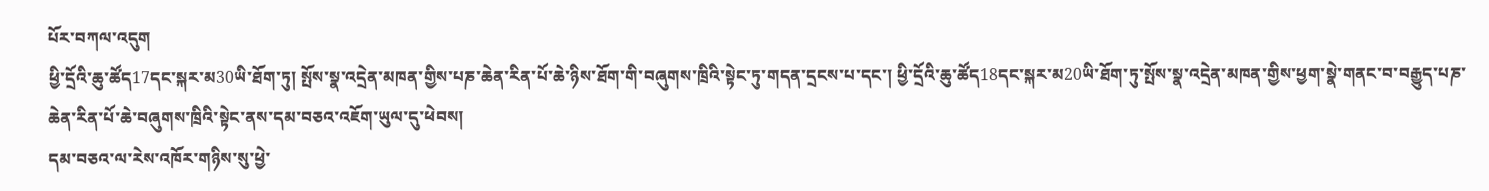པོར་བཀལ་འདུག
ཕྱི་དྲོའི་ཆུ་ཚོད17དང་སྐར་མ30ཡི་ཐོག་ཏུ། སྤོས་སྣ་འདྲེན་མཁན་གྱིས་པཎ་ཆེན་རིན་པོ་ཆེ་ཉིས་ཐོག་གི་བཞུགས་ཁྲིའི་སྟེང་ཏུ་གདན་དྲངས་པ་དང་། ཕྱི་དྲོའི་ཆུ་ཚོད18དང་སྐར་མ20ཡི་ཐོག་ཏུ་སྤོས་སྣ་འདྲེན་མཁན་གྱིས་ཕྱག་སྣེ་གནང་བ་བརྒྱུད་པཎ་ཆེན་རིན་པོ་ཆེ་བཞུགས་ཁྲིའི་སྟེང་ནས་དམ་བཅའ་འཇོག་ཡུལ་དུ་ཕེབས།
དམ་བཅའ་ལ་རེས་འཁོར་གཉིས་སུ་ཕྱེ་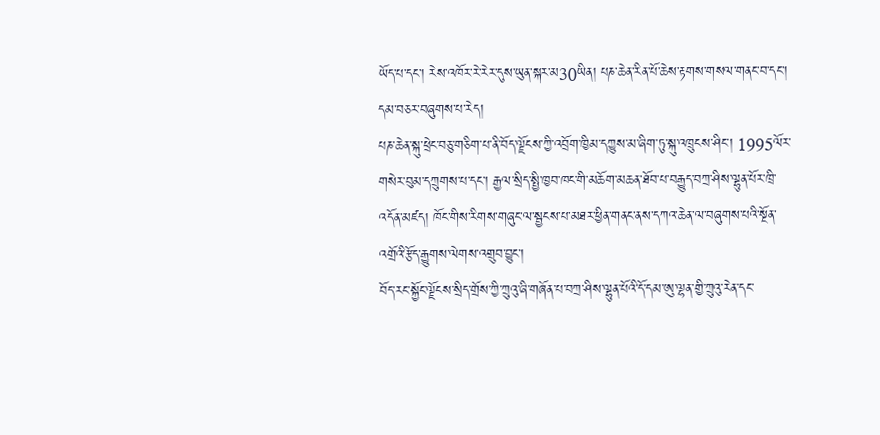ཡོད་པ་དང་། རེས་འཁོར་རེ་རེར་དུས་ཡུན་སྐར་མ30ཡིན། པཎ་ཆེན་རིན་པོ་ཆེས་རྟགས་གསལ་གནང་བ་དང་། དམ་བཅར་བཞུགས་པ་རེད།
པཎ་ཆེན་སྐུ་ཕྲེང་བཅུ་གཅིག་པ་ནི་བོད་ལྗོངས་ཀྱི་འབྲོག་ཁྱིམ་དཀྱུས་མ་ཞིག་ཏུ་སྐུ་འཁྲུངས་ཤིང་། 1995ལོར་གསེར་བུམ་དཀྲུགས་པ་དང་། རྒྱལ་སྲིད་སྤྱི་ཁྱབ་ཁང་གི་མཆོག་མཆན་ཐོབ་པ་བརྒྱུད་བཀྲ་ཤིས་ལྷུན་པོར་ཁྲི་འདོན་མཛད། ཁོང་གིས་རིགས་གཞུང་ལ་སྦྱངས་པ་མཐར་ཕྱིན་གནང་ནས་དཀའ་ཆེན་ལ་བཞུགས་པའི་སྔོན་འགྲོའི་རྩོད་རྒྱུགས་ལེགས་འགྲུབ་བྱུང་།
བོད་རང་སྐྱོང་ལྗོངས་སྲིད་གྲོས་ཀྱི་ཀྲུའུ་ཞི་གཞོན་པ་བཀྲ་ཤིས་ལྷུན་པོའི་དོ་དམ་ཨུ་ལྷན་གྱི་ཀྲུའུ་རེན་དང་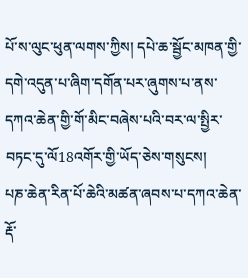པོ་ས་ལུང་ཕུན་ལགས་ཀྱིས། དཔེ་ཆ་སྦྱོང་མཁན་གྱི་དགེ་འདུན་པ་ཞིག་དགོན་པར་ཞུགས་པ་ནས་དཀའ་ཆེན་གྱི་གོ་མིང་བཞེས་པའི་བར་ལ་སྤྱིར་བཏང་དུ་ལོ18འགོར་གྱི་ཡོད་ཅེས་གསུངས།
པཎ་ཆེན་རིན་པོ་ཆེའི་མཚན་ཞབས་པ་དཀའ་ཆེན་རྡོ་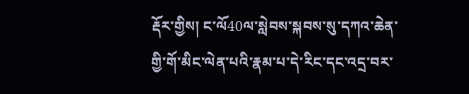རྡོར་གྱིས། ང་ལོ40ལ་སླེབས་སྐབས་སུ་དཀའ་ཆེན་གྱི་གོ་མིང་ལེན་པའི་རྣམ་པ་དེ་རིང་དང་འདྲ་བར་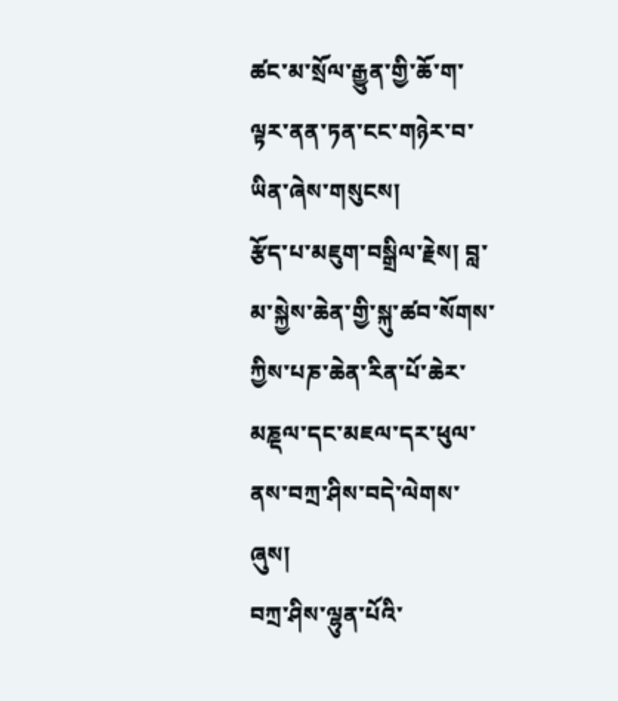ཚང་མ་སྲོལ་རྒྱུན་གྱི་ཆོ་ག་ལྟར་ནན་ཏན་ངང་གཉེར་བ་ཡིན་ཞེས་གསུངས།
རྩོད་པ་མཇུག་བསྒྲིལ་རྗེས། བླ་མ་སྐྱེས་ཆེན་གྱི་སྐུ་ཚབ་སོགས་ཀྱིས་པཎ་ཆེན་རིན་པོ་ཆེར་མཎྡལ་དང་མཇལ་དར་ཕུལ་ནས་བཀྲ་ཤིས་བདེ་ལེགས་ཞུས།
བཀྲ་ཤིས་ལྷུན་པོའི་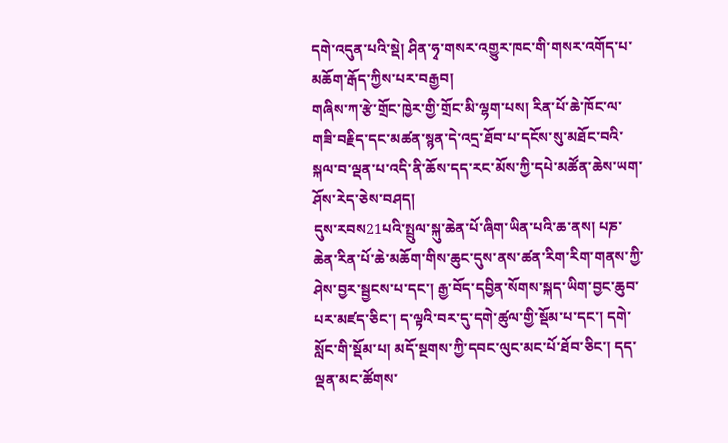དགེ་འདུན་པའི་སྡེ། ཤིན་ཧྭ་གསར་འགྱུར་ཁང་གི་གསར་འགོད་པ་མཆོག་རྒོད་ཀྱིས་པར་བརྒྱབ།
གཞིས་ཀ་རྩེ་གྲོང་ཁྱེར་གྱི་གྲོང་མི་ལྷག་པས། རིན་པོ་ཆེ་ཁོང་ལ་གཟི་བརྗིད་དང་མཚན་སྙན་དེ་འདྲ་ཐོབ་པ་དངོས་སུ་མཐོང་བའི་སྐལ་བ་ལྡན་པ་འདི་ནི་ཆོས་དད་རང་མོས་ཀྱི་དཔེ་མཚོན་ཆེས་ཡག་ཤོས་རེད་ཅེས་བཤད།
དུས་རབས21པའི་སྤྲུལ་སྐུ་ཆེན་པོ་ཞིག་ཡིན་པའི་ཆ་ནས། པཎ་ཆེན་རིན་པོ་ཆེ་མཆོག་གིས་ཆུང་དུས་ནས་ཚན་རིག་རིག་གནས་ཀྱི་ཤེས་བྱར་སྦྱངས་པ་དང་། རྒྱ་བོད་དབྱིན་སོགས་སྐད་ཡིག་བྱང་ཆུབ་པར་མཛད་ཅིང་། ད་ལྟའི་བར་དུ་དགེ་ཚུལ་གྱི་སྡོམ་པ་དང་། དགེ་སློང་གི་སྡོམ་པ། མདོ་སྔགས་ཀྱི་དབང་ལུང་མང་པོ་ཐོབ་ཅིང་། དད་ལྡན་མང་ཚོགས་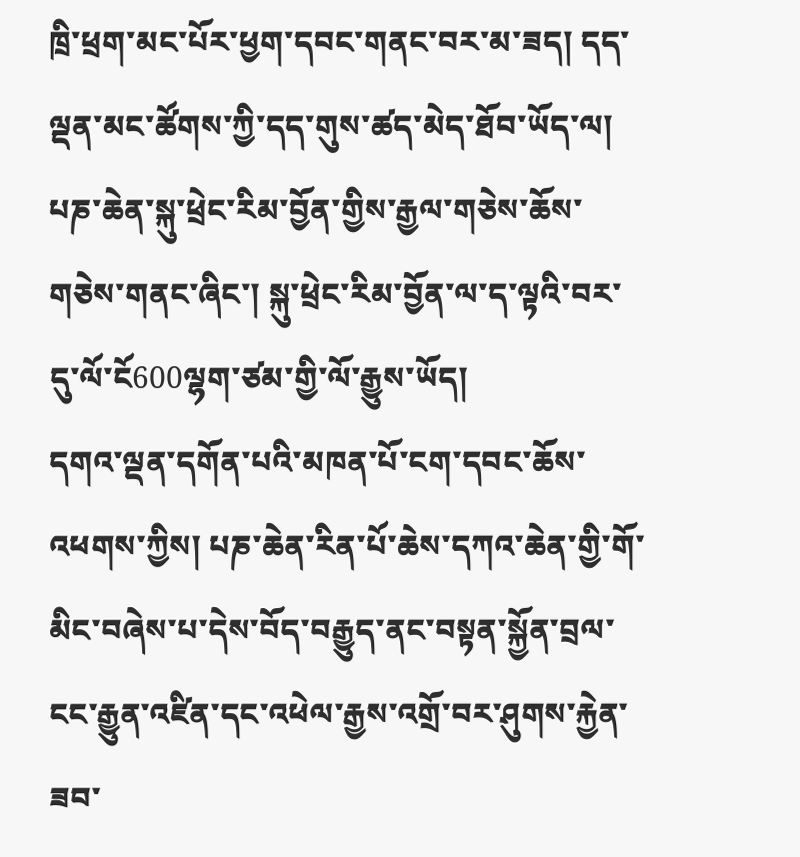ཁྲི་ཕྲག་མང་པོར་ཕྱག་དབང་གནང་བར་མ་ཟད། དད་ལྡན་མང་ཚོགས་ཀྱི་དད་གུས་ཚད་མེད་ཐོབ་ཡོད་ལ། པཎ་ཆེན་སྐུ་ཕྲེང་རིམ་བྱོན་གྱིས་རྒྱལ་གཅེས་ཆོས་གཅེས་གནང་ཞིང་། སྐུ་ཕྲེང་རིམ་བྱོན་ལ་ད་ལྟའི་བར་དུ་ལོ་ངོ600ལྷག་ཙམ་གྱི་ལོ་རྒྱུས་ཡོད།
དགའ་ལྡན་དགོན་པའི་མཁན་པོ་ངག་དབང་ཆོས་འཕགས་ཀྱིས། པཎ་ཆེན་རིན་པོ་ཆེས་དཀའ་ཆེན་གྱི་གོ་མིང་བཞེས་པ་དེས་བོད་བརྒྱུད་ནང་བསྟན་སྐྱོན་བྲལ་ངང་རྒྱུན་འཛིན་དང་འཕེལ་རྒྱས་འགྲོ་བར་ཤུགས་རྐྱེན་ཟབ་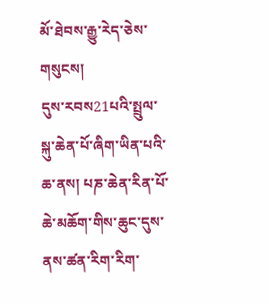མོ་ཐེབས་རྒྱུ་རེད་ཅེས་གསུངས།
དུས་རབས21པའི་སྤྲུལ་སྐུ་ཆེན་པོ་ཞིག་ཡིན་པའི་ཆ་ནས། པཎ་ཆེན་རིན་པོ་ཆེ་མཆོག་གིས་ཆུང་དུས་ནས་ཚན་རིག་རིག་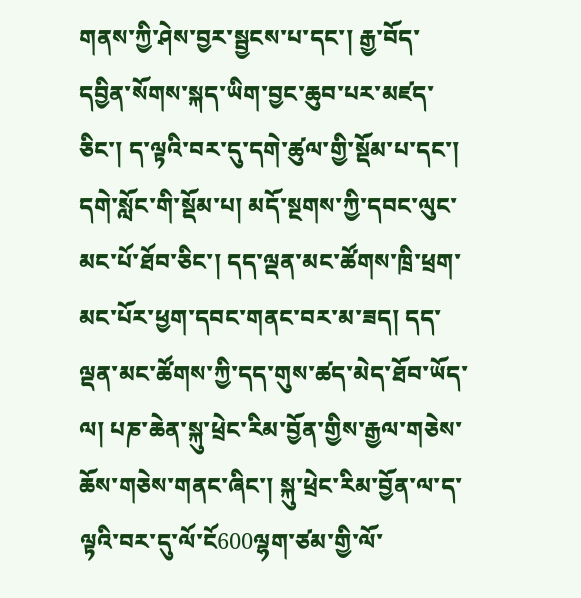གནས་ཀྱི་ཤེས་བྱར་སྦྱངས་པ་དང་། རྒྱ་བོད་དབྱིན་སོགས་སྐད་ཡིག་བྱང་ཆུབ་པར་མཛད་ཅིང་། ད་ལྟའི་བར་དུ་དགེ་ཚུལ་གྱི་སྡོམ་པ་དང་། དགེ་སློང་གི་སྡོམ་པ། མདོ་སྔགས་ཀྱི་དབང་ལུང་མང་པོ་ཐོབ་ཅིང་། དད་ལྡན་མང་ཚོགས་ཁྲི་ཕྲག་མང་པོར་ཕྱག་དབང་གནང་བར་མ་ཟད། དད་ལྡན་མང་ཚོགས་ཀྱི་དད་གུས་ཚད་མེད་ཐོབ་ཡོད་ལ། པཎ་ཆེན་སྐུ་ཕྲེང་རིམ་བྱོན་གྱིས་རྒྱལ་གཅེས་ཆོས་གཅེས་གནང་ཞིང་། སྐུ་ཕྲེང་རིམ་བྱོན་ལ་ད་ལྟའི་བར་དུ་ལོ་ངོ600ལྷག་ཙམ་གྱི་ལོ་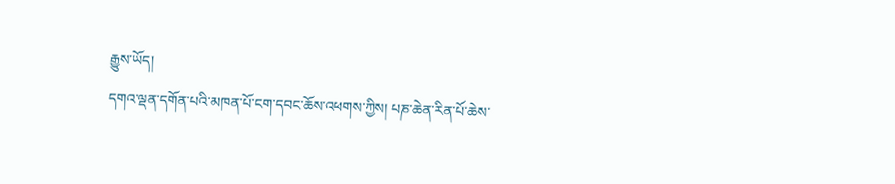རྒྱུས་ཡོད།
དགའ་ལྡན་དགོན་པའི་མཁན་པོ་ངག་དབང་ཆོས་འཕགས་ཀྱིས། པཎ་ཆེན་རིན་པོ་ཆེས་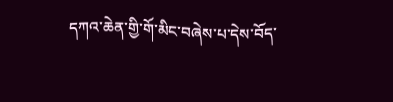དཀའ་ཆེན་གྱི་གོ་མིང་བཞེས་པ་དེས་བོད་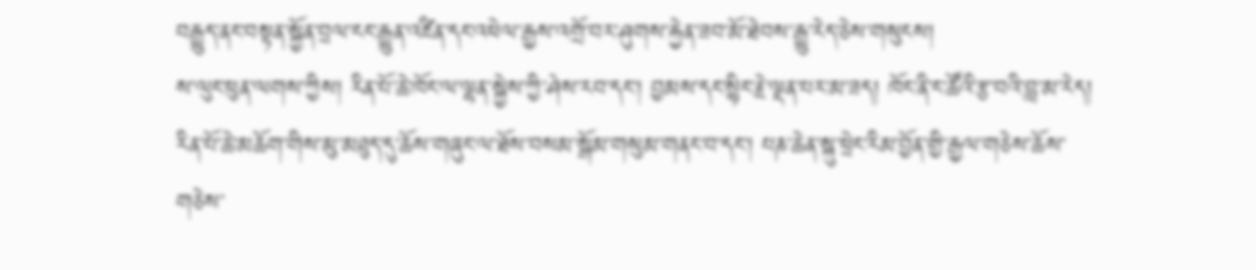བརྒྱུད་ནང་བསྟན་སྐྱོན་བྲལ་ངང་རྒྱུན་འཛིན་དང་འཕེལ་རྒྱས་འགྲོ་བར་ཤུགས་རྐྱེན་ཟབ་མོ་ཐེབས་རྒྱུ་རེད་ཅེས་གསུངས།
ས་ལུང་ཕུན་ལགས་ཀྱིས། རིན་པོ་ཆེ་ཁོང་ལ་ལྷན་སྐྱེས་ཀྱི་ཤེས་རབ་དང་། བྱམས་དང་སྙིང་རྗེ་ལྡན་པར་མ་ཟད། ཁོང་ནི་ང་ཚོའི་རྩ་བའི་བླ་མ་རེད། རིན་པོ་ཆེ་མཆོག་གིས་མུ་མཐུད་དུ་ཆོས་གཞུང་ལ་ཐོས་བསམ་སྒོམ་གསུམ་གནང་བ་དང་། པཎ་ཆེན་སྐུ་ཕྲེང་རིམ་བྱོན་གྱི་རྒྱལ་གཅེས་ཆོས་གཅེས་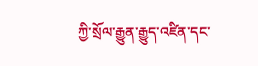ཀྱི་སྲོལ་རྒྱུན་རྒྱུད་འཛིན་དང་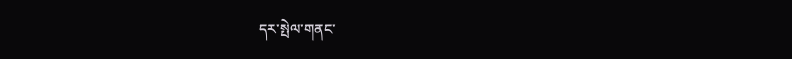དར་སྤེལ་གནང་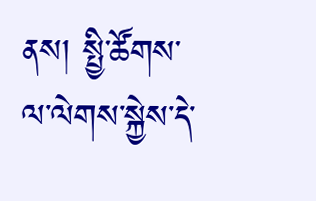ནས། སྤྱི་ཚོགས་ལ་ལེགས་སྐྱེས་དེ་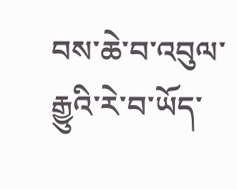བས་ཆེ་བ་འབུལ་རྒྱུའི་རེ་བ་ཡོད་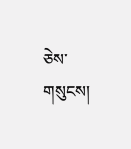ཅེས་གསུངས།